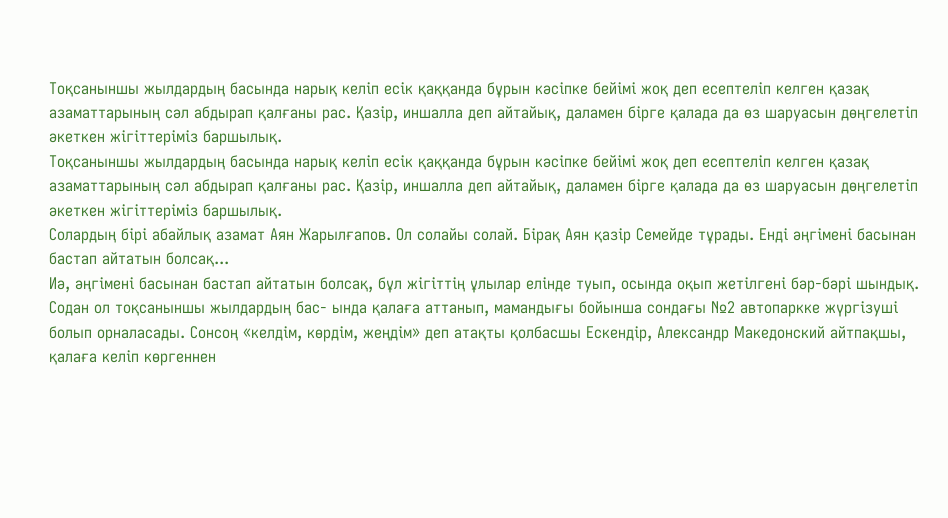Тоқсаныншы жылдардың басында нарық келіп есік қаққанда бұрын кәсіпке бейімі жоқ деп есептеліп келген қазақ азаматтарының сәл абдырап қалғаны рас. Қазір, иншалла деп айтайық, даламен бірге қалада да өз шаруасын дөңгелетіп әкеткен жігіттеріміз баршылық.
Тоқсаныншы жылдардың басында нарық келіп есік қаққанда бұрын кәсіпке бейімі жоқ деп есептеліп келген қазақ азаматтарының сәл абдырап қалғаны рас. Қазір, иншалла деп айтайық, даламен бірге қалада да өз шаруасын дөңгелетіп әкеткен жігіттеріміз баршылық.
Солардың бірі абайлық азамат Аян Жарылғапов. Ол солайы солай. Бірақ Аян қазір Семейде тұрады. Енді әңгімені басынан бастап айтатын болсақ...
Иә, әңгімені басынан бастап айтатын болсақ, бұл жігіттің ұлылар елінде туып, осында оқып жетілгені бәр-бәрі шындық. Содан ол тоқсаныншы жылдардың бас- ында қалаға аттанып, мамандығы бойынша сондағы №2 автопаркке жүргізуші болып орналасады. Сонсоң «келдім, көрдім, жеңдім» деп атақты қолбасшы Ескендір, Александр Македонский айтпақшы, қалаға келіп көргеннен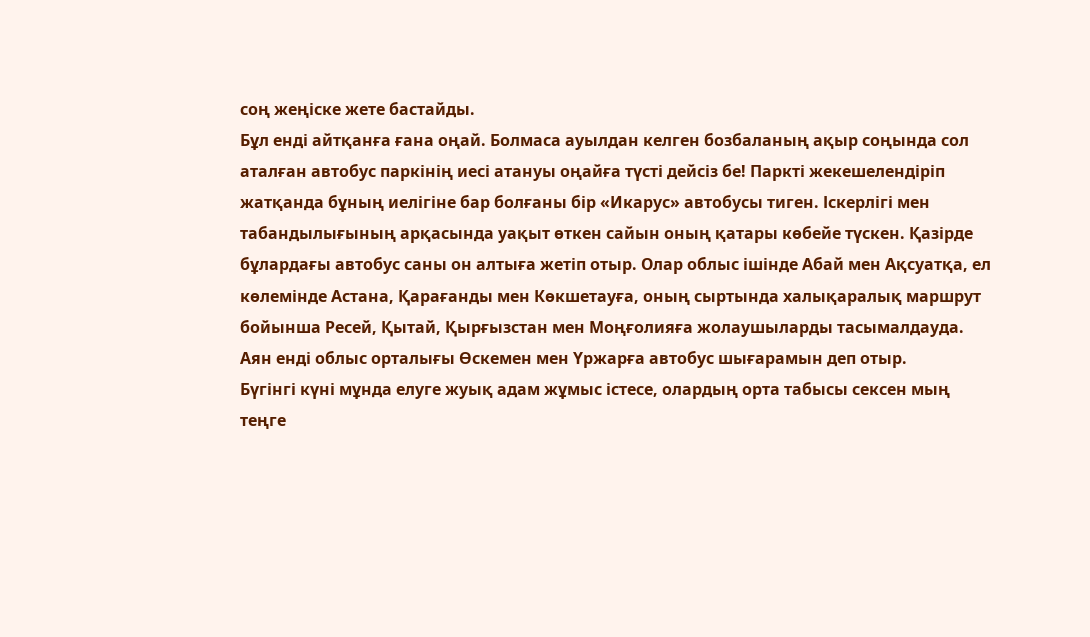соң жеңіске жете бастайды.
Бұл енді айтқанға ғана оңай. Болмаса ауылдан келген бозбаланың ақыр соңында сол аталған автобус паркінің иесі атануы оңайға түсті дейсіз бе! Паркті жекешелендіріп жатқанда бұның иелігіне бар болғаны бір «Икарус» автобусы тиген. Іскерлігі мен табандылығының арқасында уақыт өткен сайын оның қатары көбейе түскен. Қазірде бұлардағы автобус саны он алтыға жетіп отыр. Олар облыс ішінде Абай мен Ақсуатқа, ел көлемінде Астана, Қарағанды мен Көкшетауға, оның сыртында халықаралық маршрут бойынша Ресей, Қытай, Қырғызстан мен Моңғолияға жолаушыларды тасымалдауда. Аян енді облыс орталығы Өскемен мен Үржарға автобус шығарамын деп отыр.
Бүгінгі күні мұнда елуге жуық адам жұмыс істесе, олардың орта табысы сексен мың теңге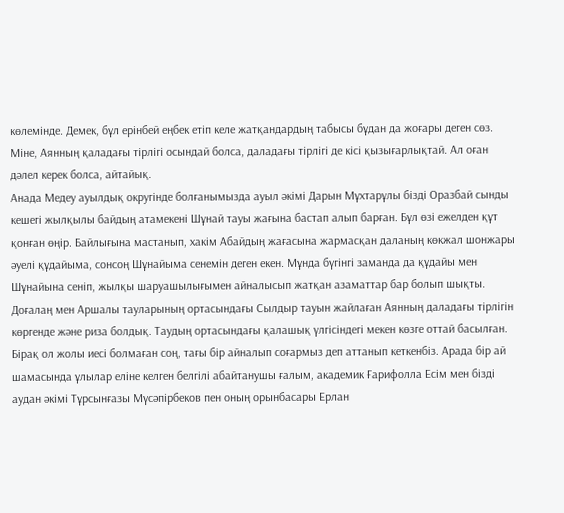көлемінде. Демек, бұл ерінбей еңбек етіп келе жатқандардың табысы бұдан да жоғары деген сөз. Міне, Аянның қаладағы тірлігі осындай болса, даладағы тірлігі де кісі қызығарлықтай. Ал оған дәлел керек болса, айтайық.
Анада Медеу ауылдық округінде болғанымызда ауыл әкімі Дарын Мұхтарұлы бізді Оразбай сынды кешегі жылқылы байдың атамекені Шұнай тауы жағына бастап алып барған. Бұл өзі ежелден құт қонған өңір. Байлығына мастанып, хакім Абайдың жағасына жармасқан даланың көкжал шонжары әуелі құдайыма, сонсоң Шұнайыма сенемін деген екен. Мұнда бүгінгі заманда да құдайы мен Шұнайына сеніп, жылқы шаруашылығымен айналысып жатқан азаматтар бар болып шықты.
Доғалаң мен Аршалы тауларының ортасындағы Сылдыр тауын жайлаған Аянның даладағы тірлігін көргенде және риза болдық. Таудың ортасындағы қалашық үлгісіндегі мекен көзге оттай басылған. Бірақ ол жолы иесі болмаған соң, тағы бір айналып соғармыз деп аттанып кеткенбіз. Арада бір ай шамасында ұлылар еліне келген белгілі абайтанушы ғалым, академик Ғарифолла Есім мен бізді аудан әкімі Тұрсынғазы Мүсәпірбеков пен оның орынбасары Ерлан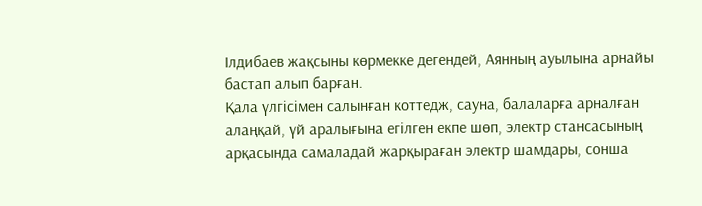Ілдибаев жақсыны көрмекке дегендей, Аянның ауылына арнайы бастап алып барған.
Қала үлгісімен салынған коттедж, сауна, балаларға арналған алаңқай, үй аралығына егілген екпе шөп, электр стансасының арқасында самаладай жарқыраған электр шамдары, сонша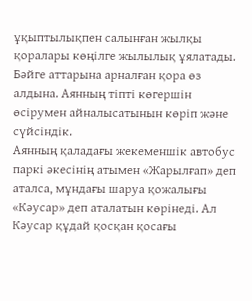ұқыптылықпен салынған жылқы қоралары көңілге жылылық ұялатады. Бәйге аттарына арналған қора өз алдына. Аянның тіпті көгершін өсірумен айналысатынын көріп және сүйсіндік.
Аянның қаладағы жекеменшік автобус паркі әкесінің атымен «Жарылғап» деп аталса, мұндағы шаруа қожалығы «Кәусар» деп аталатын көрінеді. Ал Кәусар құдай қосқан қосағы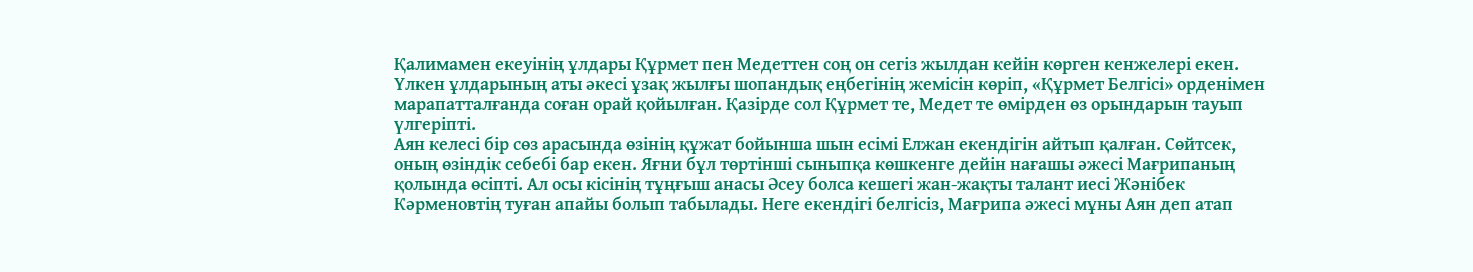Қалимамен екеуінің ұлдары Құрмет пен Медеттен соң он сегіз жылдан кейін көрген кенжелері екен. Үлкен ұлдарының аты әкесі ұзақ жылғы шопандық еңбегінің жемісін көріп, «Құрмет Белгісі» орденімен марапатталғанда соған орай қойылған. Қазірде сол Құрмет те, Медет те өмірден өз орындарын тауып үлгеріпті.
Аян келесі бір сөз арасында өзінің құжат бойынша шын есімі Елжан екендігін айтып қалған. Сөйтсек, оның өзіндік себебі бар екен. Яғни бұл төртінші сыныпқа көшкенге дейін нағашы әжесі Мағрипаның қолында өсіпті. Ал осы кісінің тұңғыш анасы Әсеу болса кешегі жан-жақты талант иесі Жәнібек Кәрменовтің туған апайы болып табылады. Неге екендігі белгісіз, Мағрипа әжесі мұны Аян деп атап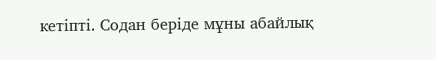кетіпті. Содан беріде мұны абайлық